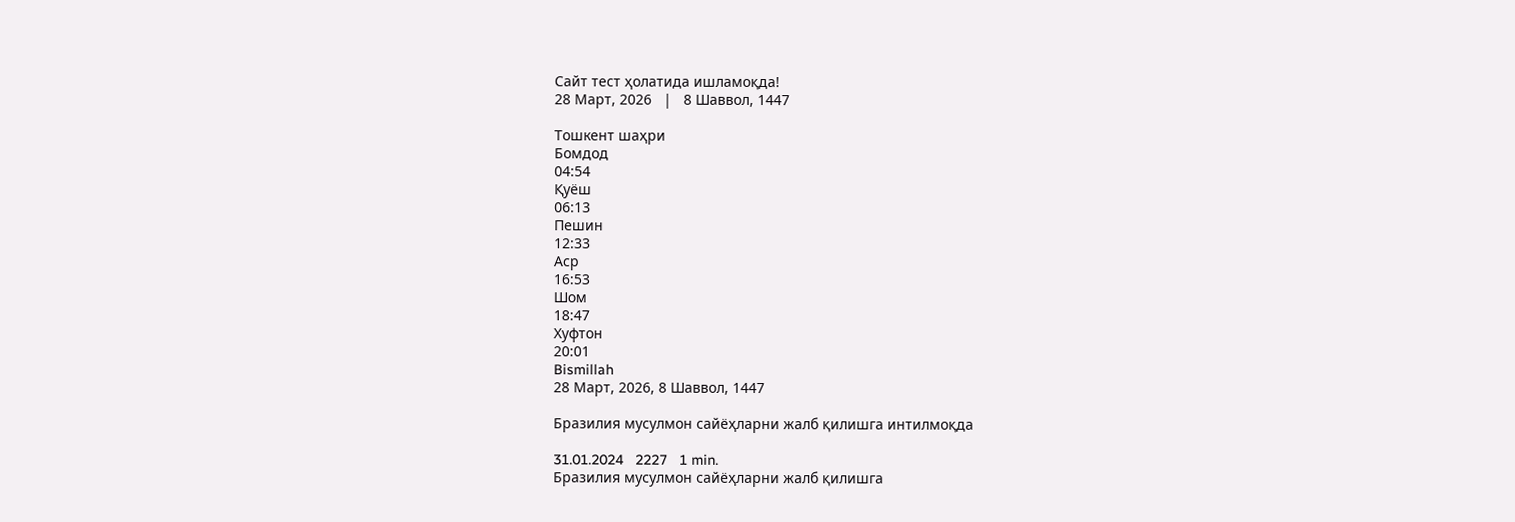Сайт тест ҳолатида ишламоқда!
28 Март, 2026   |   8 Шаввол, 1447

Тошкент шаҳри
Бомдод
04:54
Қуёш
06:13
Пешин
12:33
Аср
16:53
Шом
18:47
Хуфтон
20:01
Bismillah
28 Март, 2026, 8 Шаввол, 1447

Бразилия мусулмон сайёҳларни жалб қилишга интилмоқда

31.01.2024   2227   1 min.
Бразилия мусулмон сайёҳларни жалб қилишга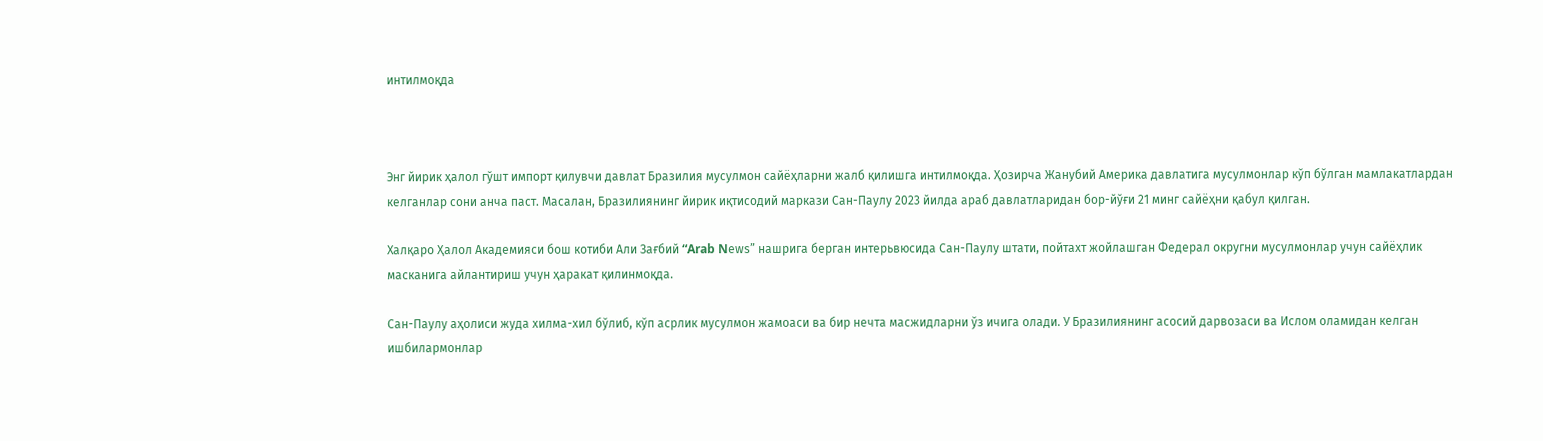интилмоқда



Энг йирик ҳалол гўшт импорт қилувчи давлат Бразилия мусулмон сайёҳларни жалб қилишга интилмоқда. Ҳозирча Жанубий Aмерика давлатига мусулмонлар кўп бўлган мамлакатлардан келганлар сони анча паст. Масалан, Бразилиянинг йирик иқтисодий маркази Сан-Паулу 2023 йилда араб давлатларидан бор-йўғи 21 минг сайёҳни қабул қилган.

Халқаро Ҳалол Академияси бош котиби Aли Зағбий “Arab Nеws” нашрига берган интерьвюсида Сан-Паулу штати, пойтахт жойлашган Федерал округни мусулмонлар учун сайёҳлик масканига айлантириш учун ҳаракат қилинмоқда.

Сан-Паулу аҳолиси жуда хилма-хил бўлиб, кўп асрлик мусулмон жамоаси ва бир нечта масжидларни ўз ичига олади. У Бразилиянинг асосий дарвозаси ва Ислом оламидан келган ишбилармонлар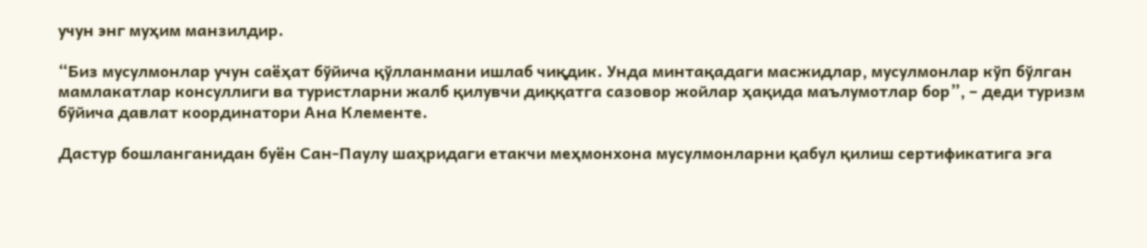учун энг муҳим манзилдир.

“Биз мусулмонлар учун саёҳат бўйича қўлланмани ишлаб чиқдик. Унда минтақадаги масжидлар, мусулмонлар кўп бўлган мамлакатлар консуллиги ва туристларни жалб қилувчи диққатга сазовор жойлар ҳақида маълумотлар бор”, – деди туризм бўйича давлат координатори Aна Клементе.

Дастур бошланганидан буён Сан-Паулу шаҳридаги етакчи меҳмонхона мусулмонларни қабул қилиш сертификатига эга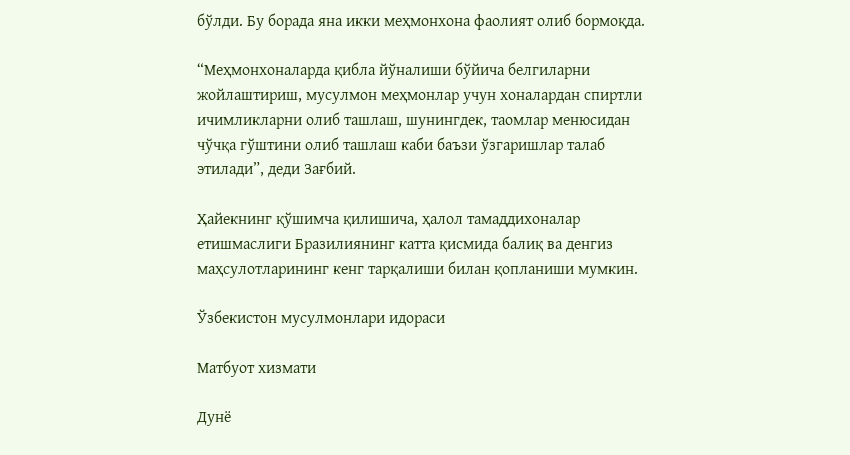бўлди. Бу борада яна икки меҳмонхона фаолият олиб бормоқда.

“Меҳмонхоналарда қибла йўналиши бўйича белгиларни жойлаштириш, мусулмон меҳмонлар учун хоналардан спиртли ичимликларни олиб ташлаш, шунингдек, таомлар менюсидан чўчқа гўштини олиб ташлаш каби баъзи ўзгаришлар талаб этилади”, деди Зағбий.

Ҳайекнинг қўшимча қилишича, ҳалол тамаддихоналар етишмаслиги Бразилиянинг катта қисмида балиқ ва денгиз маҳсулотларининг кенг тарқалиши билан қопланиши мумкин.

Ўзбекистон мусулмонлари идораси

Матбуот хизмати

Дунё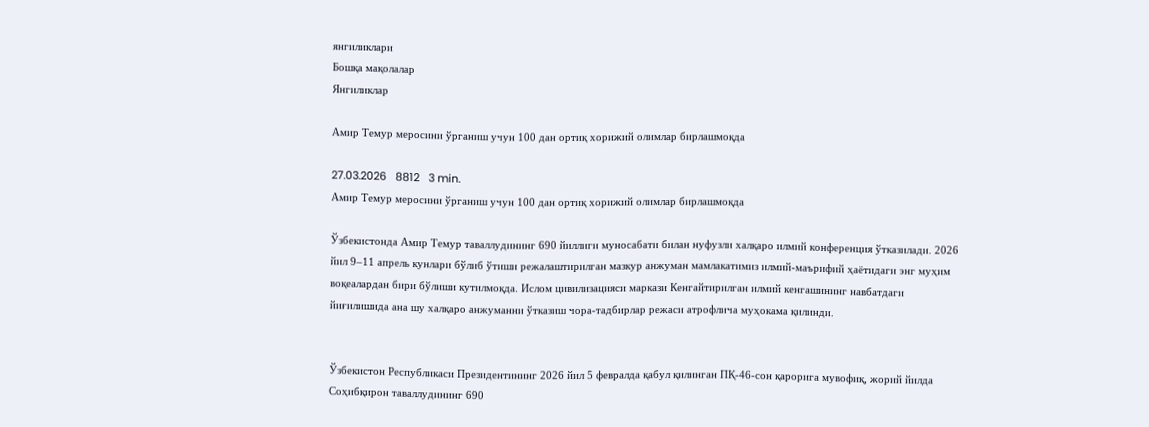янгиликлари
Бошқа мақолалар
Янгиликлар

Амир Темур меросини ўрганиш учун 100 дан ортиқ хорижий олимлар бирлашмоқда

27.03.2026   8812   3 min.
Амир Темур меросини ўрганиш учун 100 дан ортиқ хорижий олимлар бирлашмоқда

Ўзбекистонда Амир Темур таваллудининг 690 йиллиги муносабати билан нуфузли халқаро илмий конференция ўтказилади. 2026 йил 9–11 апрель кунлари бўлиб ўтиши режалаштирилган мазкур анжуман мамлакатимиз илмий-маърифий ҳаётидаги энг муҳим воқеалардан бири бўлиши кутилмоқда. Ислом цивилизацияси маркази Кенгайтирилган илмий кенгашининг навбатдаги йиғилишида ана шу халқаро анжуманни ўтказиш чора-тадбирлар режаси атрофлича муҳокама қилинди.


Ўзбекистон Республикаси Президентининг 2026 йил 5 февралда қабул қилинган ПҚ-46-сон қарорига мувофиқ, жорий йилда Соҳибқирон таваллудининг 690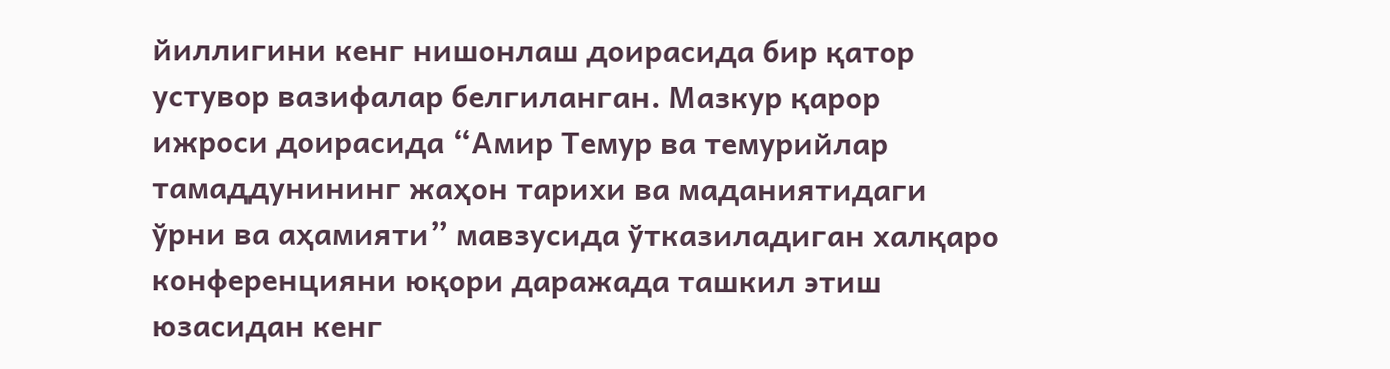йиллигини кенг нишонлаш доирасида бир қатор устувор вазифалар белгиланган. Мазкур қарор ижроси доирасида “Амир Темур ва темурийлар тамаддунининг жаҳон тарихи ва маданиятидаги ўрни ва аҳамияти” мавзусида ўтказиладиган халқаро конференцияни юқори даражада ташкил этиш юзасидан кенг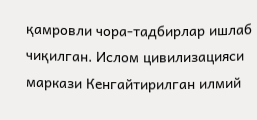қамровли чора-тадбирлар ишлаб чиқилган. Ислом цивилизацияси маркази Кенгайтирилган илмий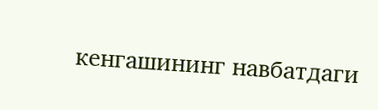кенгашининг навбатдаги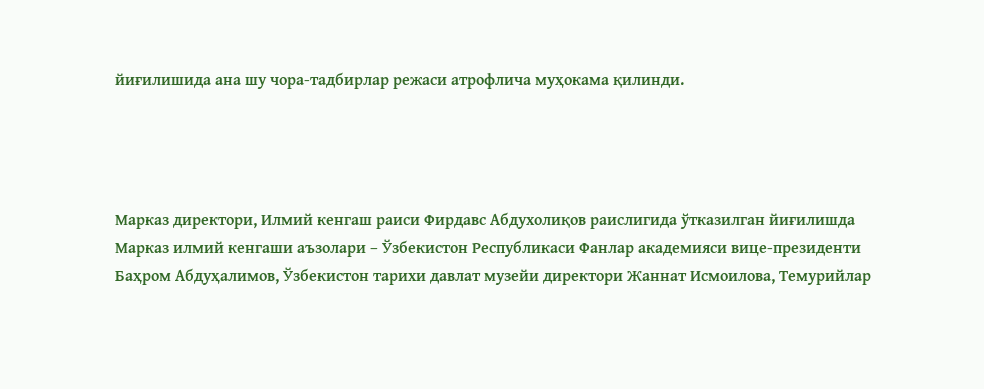йиғилишида ана шу чора-тадбирлар режаси атрофлича муҳокама қилинди.




Марказ директори, Илмий кенгаш раиси Фирдавс Абдухолиқов раислигида ўтказилган йиғилишда Марказ илмий кенгаши аъзолари – Ўзбекистон Республикаси Фанлар академияси вице-президенти Баҳром Абдуҳалимов, Ўзбекистон тарихи давлат музейи директори Жаннат Исмоилова, Темурийлар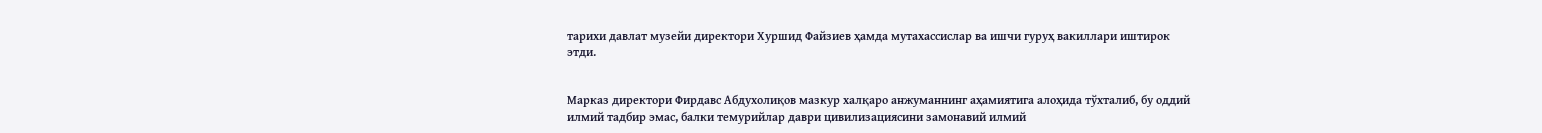тарихи давлат музейи директори Хуршид Файзиев ҳамда мутахассислар ва ишчи гуруҳ вакиллари иштирок этди.


Марказ директори Фирдавс Абдухолиқов мазкур халқаро анжуманнинг аҳамиятига алоҳида тўхталиб, бу оддий илмий тадбир эмас, балки темурийлар даври цивилизациясини замонавий илмий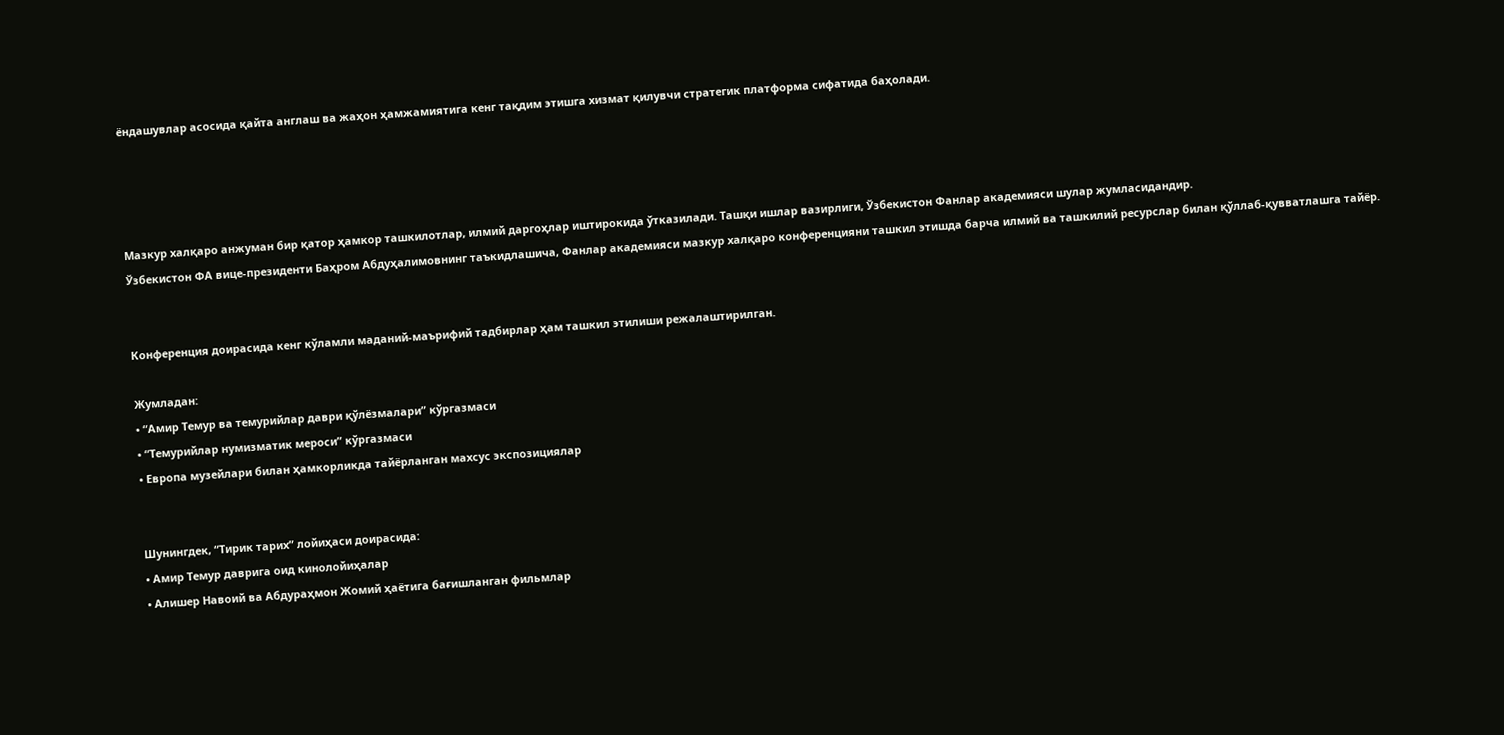ёндашувлар асосида қайта англаш ва жаҳон ҳамжамиятига кенг тақдим этишга хизмат қилувчи стратегик платформа сифатида баҳолади.




Мазкур халқаро анжуман бир қатор ҳамкор ташкилотлар, илмий даргоҳлар иштирокида ўтказилади. Ташқи ишлар вазирлиги, Ўзбекистон Фанлар академияси шулар жумласидандир.
Ўзбекистон ФА вице-президенти Баҳром Абдуҳалимовнинг таъкидлашича, Фанлар академияси мазкур халқаро конференцияни ташкил этишда барча илмий ва ташкилий ресурслар билан қўллаб-қувватлашга тайёр.


Конференция доирасида кенг кўламли маданий-маърифий тадбирлар ҳам ташкил этилиши режалаштирилган.

Жумладан:
• “Амир Темур ва темурийлар даври қўлёзмалари” кўргазмаси
• “Темурийлар нумизматик мероси” кўргазмаси
• Европа музейлари билан ҳамкорликда тайёрланган махсус экспозициялар


Шунингдек, “Тирик тарих” лойиҳаси доирасида:
• Амир Темур даврига оид кинолойиҳалар
• Алишер Навоий ва Абдураҳмон Жомий ҳаётига бағишланган фильмлар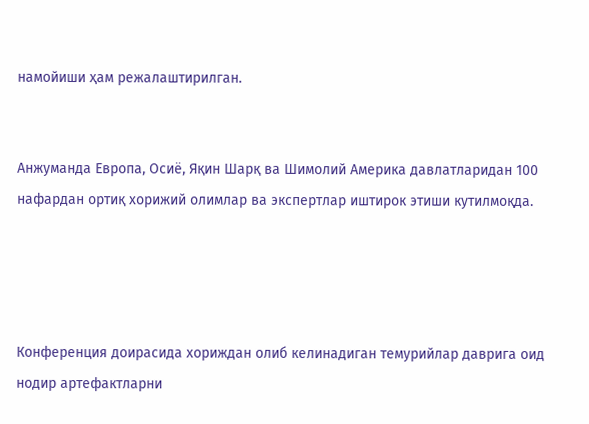намойиши ҳам режалаштирилган.


Анжуманда Европа, Осиё, Яқин Шарқ ва Шимолий Америка давлатларидан 100 нафардан ортиқ хорижий олимлар ва экспертлар иштирок этиши кутилмоқда.




Конференция доирасида хориждан олиб келинадиган темурийлар даврига оид нодир артефактларни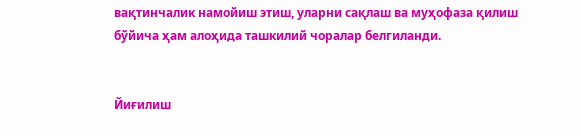вақтинчалик намойиш этиш, уларни сақлаш ва муҳофаза қилиш бўйича ҳам алоҳида ташкилий чоралар белгиланди.


Йиғилиш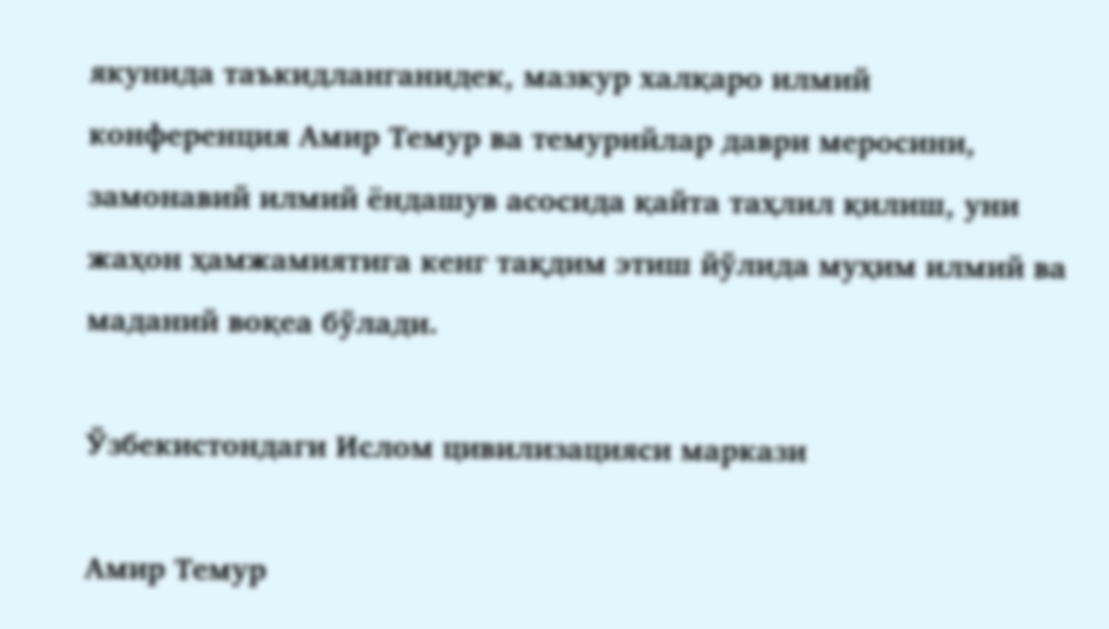якунида таъкидланганидек, мазкур халқаро илмий конференция Амир Темур ва темурийлар даври меросини, замонавий илмий ёндашув асосида қайта таҳлил қилиш, уни жаҳон ҳамжамиятига кенг тақдим этиш йўлида муҳим илмий ва маданий воқеа бўлади.

Ўзбекистондаги Ислом цивилизацияси маркази

Амир Темур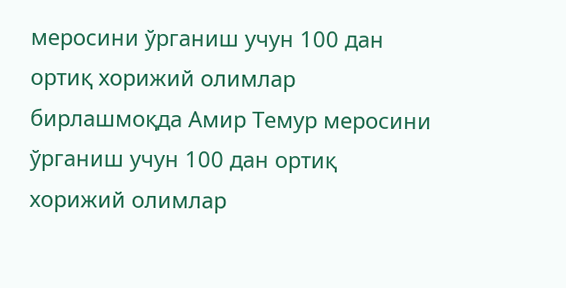меросини ўрганиш учун 100 дан ортиқ хорижий олимлар бирлашмоқда Амир Темур меросини ўрганиш учун 100 дан ортиқ хорижий олимлар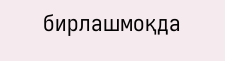бирлашмоқда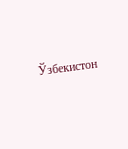Ўзбекистон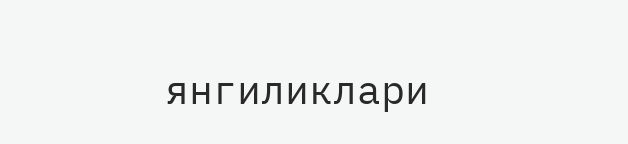янгиликлари